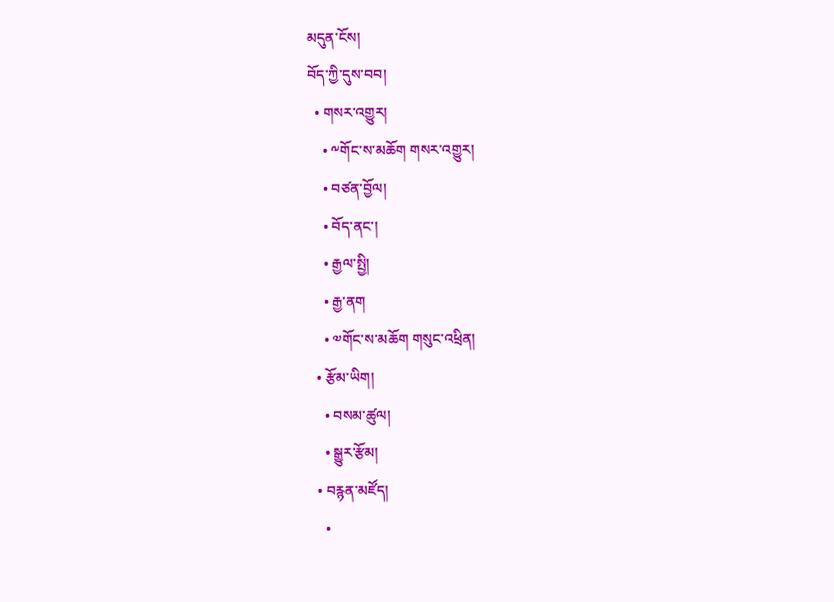མདུན་ངོས།
བོད་ཀྱི་དུས་བབ།
  • གསར་འགྱུར།
    • ༸གོང་ས་མཆོག གསར་འགྱུར།
    • བཙན་བྱོལ།
    • བོད་ནང་།
    • རྒྱལ་སྤྱི།
    • རྒྱ་ནག
    • ༧གོང་ས་མཆོག གསུང་འཕྲིན།
  • རྩོམ་ཡིག།
    • བསམ་ཚུལ།
    • སྒྱུར་རྩོམ།
  • བརྙན་མཛོད།
    •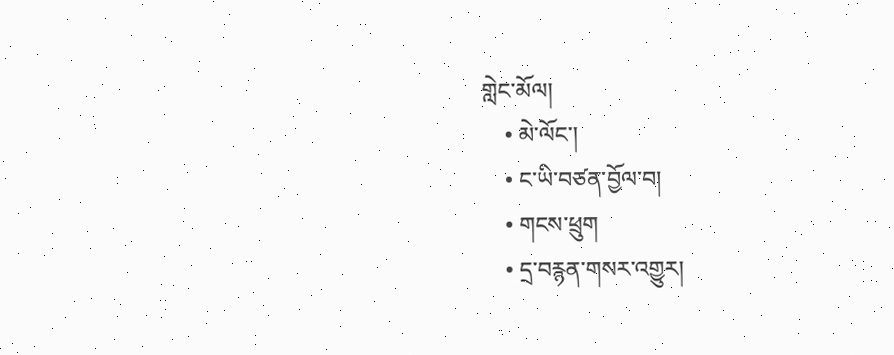གླེང་མོལ།
    • མེ་ལོང་།
    • ང་ཡི་བཙན་བྱོལ་བ།
    • གངས་ཕྲུག
    • དྲ་བརྙན་གསར་འགྱུར།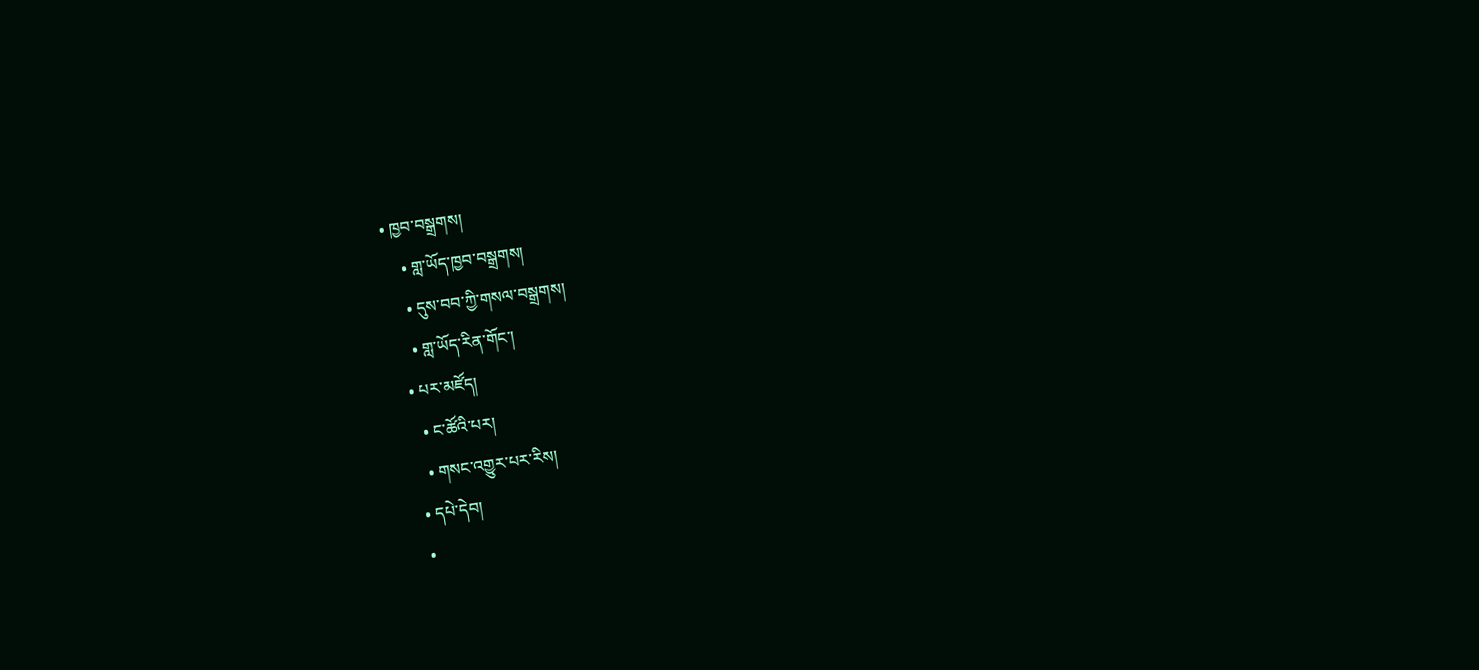• ཁྱབ་བསྒྲགས།
    • གླ་ཡོད་ཁྱབ་བསྒྲགས།
    • དུས་བབ་ཀྱི་གསལ་བསྒྲགས།
    • གླ་ཡོད་རིན་གོང་།
  • པར་མཛོད།
    • ང་ཚོའི་པར།
    • གསང་འགྱུར་པར་རིས།
  • དཔེ་དེབ།
  •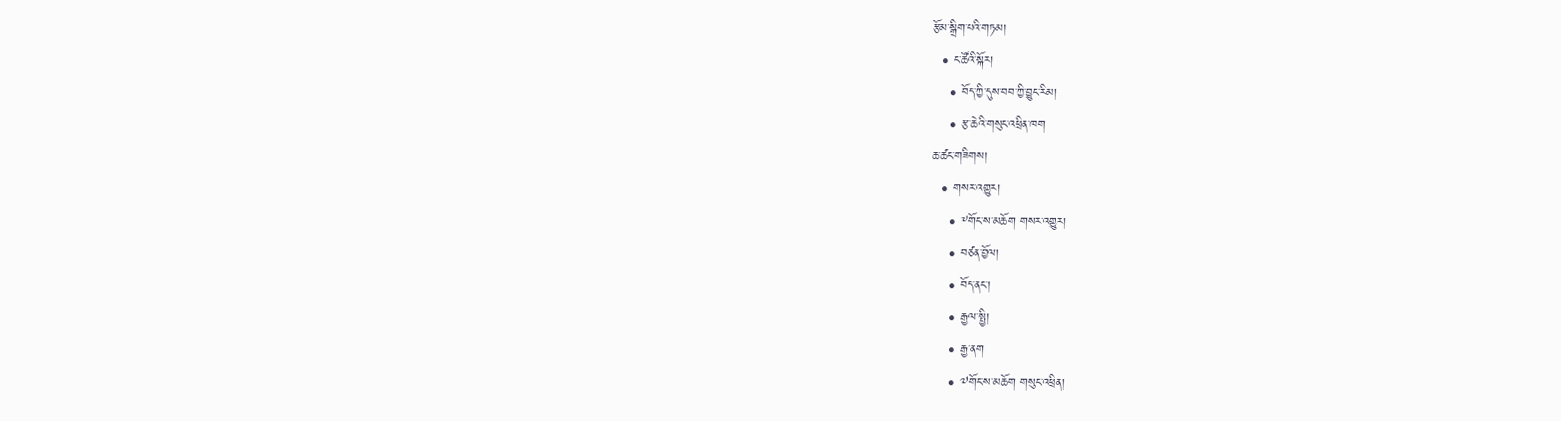རྩོམ་སྒྲིག་པའི་གཏམ།
  • ང་ཚོའི་སྐོར།
    • བོད་ཀྱི་དུས་བབ་ཀྱི་བྱུང་རིམ།
    • རྩ་ཆེའི་གསུང་འཕྲིན་ཁག
ཆ་ཚང་གཟིགས།
  • གསར་འགྱུར།
    • ༸གོང་ས་མཆོག གསར་འགྱུར།
    • བཙན་བྱོལ།
    • བོད་ནང་།
    • རྒྱལ་སྤྱི།
    • རྒྱ་ནག
    • ༧གོང་ས་མཆོག གསུང་འཕྲིན།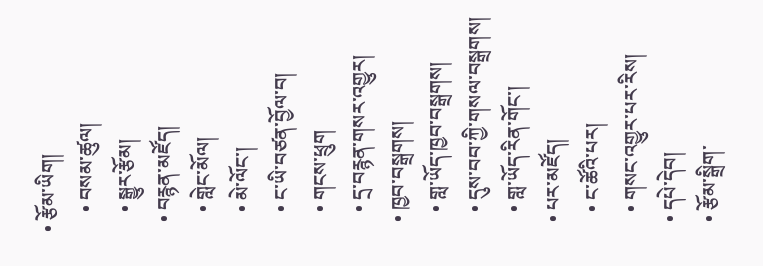• རྩོམ་ཡིག།
    • བསམ་ཚུལ།
    • སྒྱུར་རྩོམ།
  • བརྙན་མཛོད།
    • གླེང་མོལ།
    • མེ་ལོང་།
    • ང་ཡི་བཙན་བྱོལ་བ།
    • གངས་ཕྲུག
    • དྲ་བརྙན་གསར་འགྱུར།
  • ཁྱབ་བསྒྲགས།
    • གླ་ཡོད་ཁྱབ་བསྒྲགས།
    • དུས་བབ་ཀྱི་གསལ་བསྒྲགས།
    • གླ་ཡོད་རིན་གོང་།
  • པར་མཛོད།
    • ང་ཚོའི་པར།
    • གསང་འགྱུར་པར་རིས།
  • དཔེ་དེབ།
  • རྩོམ་སྒྲིག་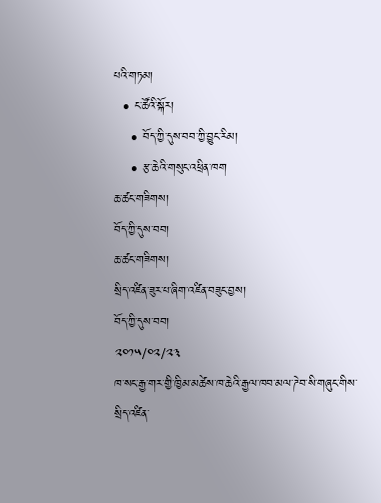པའི་གཏམ།
  • ང་ཚོའི་སྐོར།
    • བོད་ཀྱི་དུས་བབ་ཀྱི་བྱུང་རིམ།
    • རྩ་ཆེའི་གསུང་འཕྲིན་ཁག
ཆ་ཚང་གཟིགས།
བོད་ཀྱི་དུས་བབ།
ཆ་ཚང་གཟིགས།
སྲིད་འཛིན་ཟུར་པ་ཞིག་འཛིན་བཟུང་བྱས།
བོད་ཀྱི་དུས་བབ།
༢༠༡༥/༠༢/༢༣
ཁ་སང་རྒྱ་གར་གྱི་ཁྱིམ་མཚེས་ཁ་ཆེའི་རྒྱལ་ཁབ་མལ་ཌེབ་སི་གཞུང་གིས་སྲིད་འཛིན་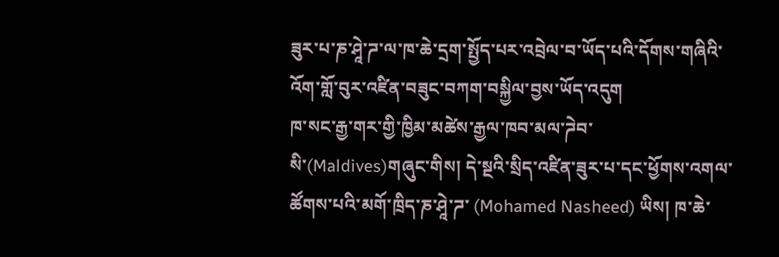ཟུར་པ་ཎ་ཤཱེ་ཌ་ལ་ཁ་ཆེ་དྲག་སྤྱོད་པར་འབྲེལ་བ་ཡོད་པའི་དོགས་གཞིའི་འོག་གློ་བུར་འཛིན་བཟུང་བཀག་བསྐྱིལ་བྱས་ཡོད་འདུག
ཁ་སང་རྒྱ་གར་གྱི་ཁྱིམ་མཚེས་རྒྱལ་ཁབ་མལ་ཌེབ་སི་(Maldives)གཞུང་གིས། དེ་སྔའི་སྲིད་འཛིན་ཟུར་པ་དང་ཕྱོགས་འགལ་ཚོགས་པའི་མགོ་ཁྲིད་ཎ་ཤཱེ་ཌ་ (Mohamed Nasheed) ཡིས། ཁ་ཆེ་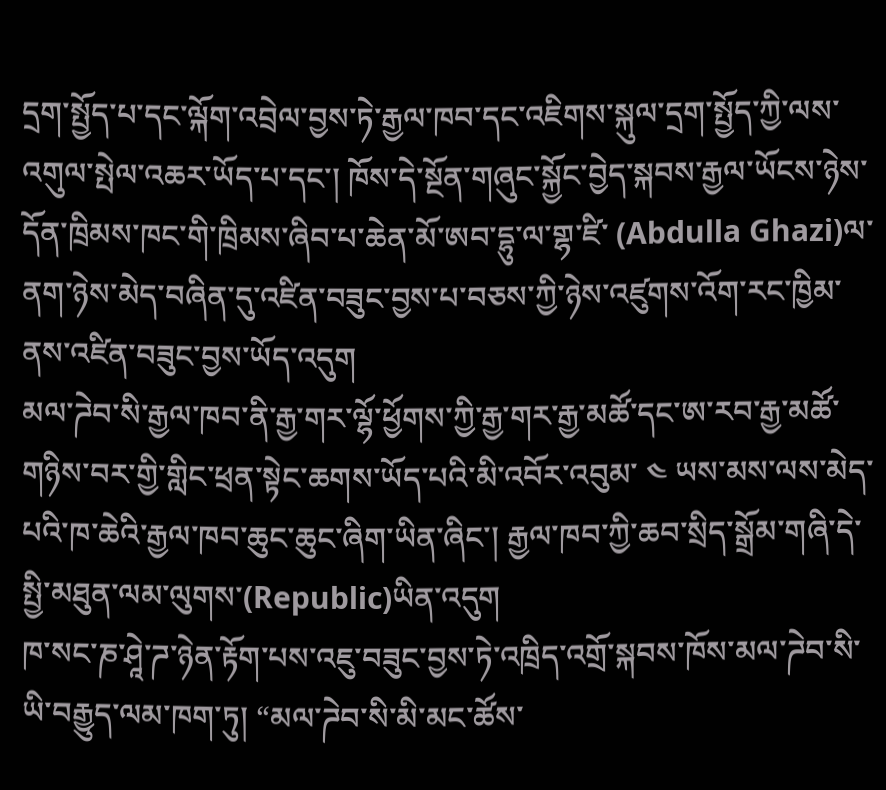དྲག་སྤྱོད་པ་དང་ལྐོག་འབྲེལ་བྱས་ཏེ་རྒྱལ་ཁབ་དང་འཇིགས་སྐུལ་དྲག་སྤྱོད་ཀྱི་ལས་འགུལ་སྤེལ་འཆར་ཡོད་པ་དང་། ཁོས་དེ་སྔོན་གཞུང་སྐྱོང་བྱེད་སྐབས་རྒྱལ་ཡོངས་ཉེས་དོན་ཁྲིམས་ཁང་གི་ཁྲིམས་ཞིབ་པ་ཆེན་མོ་ཨབ་དྷུ་ལ་གྷ་ཛི་ (Abdulla Ghazi)ལ་ནག་ཉེས་མེད་བཞིན་དུ་འཛིན་བཟུང་བྱས་པ་བཅས་ཀྱི་ཉེས་འཛུགས་འོག་རང་ཁྱིམ་ནས་འཛིན་བཟུང་བྱས་ཡོད་འདུག
མལ་ཌེབ་སི་རྒྱལ་ཁབ་ནི་རྒྱ་གར་ལྷོ་ཕྱོགས་ཀྱི་རྒྱ་གར་རྒྱ་མཚོ་དང་ཨ་རབ་རྒྱ་མཚོ་གཉིས་བར་གྱི་གླིང་ཕྲན་སྟེང་ཆགས་ཡོད་པའི་མི་འབོར་འབུམ་ ༤ ཡས་མས་ལས་མེད་པའི་ཁ་ཆེའི་རྒྱལ་ཁབ་ཆུང་ཆུང་ཞིག་ཡིན་ཞིང་། རྒྱལ་ཁབ་ཀྱི་ཆབ་སྲིད་སྒྲོམ་གཞི་དེ་སྤྱི་མཐུན་ལམ་ལུགས་(Republic)ཡིན་འདུག
ཁ་སང་ཎ་ཤཱེ་ཌ་ཉེན་རྟོག་པས་འཇུ་བཟུང་བྱས་ཏེ་འཁྲིད་འགྲོ་སྐབས་ཁོས་མལ་ཌེབ་སི་ཡི་བརྒྱུད་ལམ་ཁག་ཏུ། “མལ་ཌེབ་སི་མི་མང་ཚོས་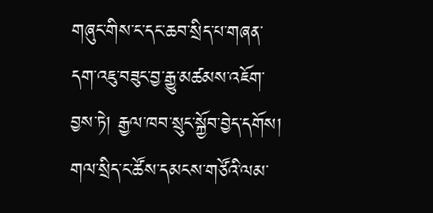གཞུང་གིས་ང་དང་ཆབ་སྲིད་པ་གཞན་དག་འཇུ་བཟུང་བྱ་རྒྱུ་མཚམས་འཇོག་བྱས་ཏེ། རྒྱལ་ཁབ་སྲུང་སྐྱོབ་བྱེད་དགོས། གལ་སྲིད་ང་ཚོས་དམངས་གཙོའི་ལམ་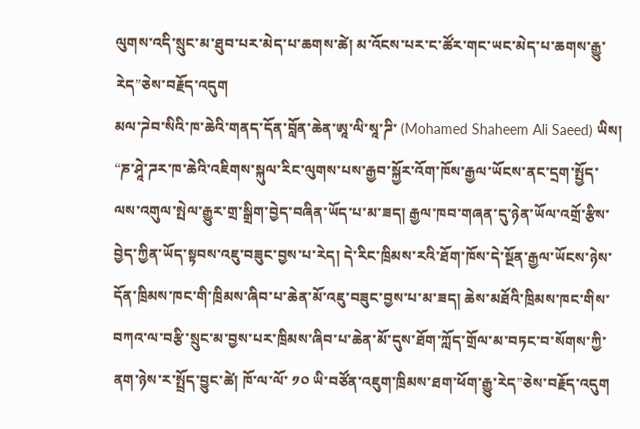ལུགས་འདི་སྲུང་མ་ཐུབ་པར་མེད་པ་ཆགས་ཚེ། མ་འོངས་པར་ང་ཚོར་གང་ཡང་མེད་པ་ཆགས་རྒྱུ་རེད”ཅེས་བརྗོད་འདུག
མལ་ཌེབ་སིའི་ཁ་ཆེའི་གནད་དོན་བློན་ཆེན་ཨཱ་ལི་སཱ་ཌི་ (Mohamed Shaheem Ali Saeed) ཡིས། “ཎ་ཤཱེ་ཌར་ཁ་ཆེའི་འཇིགས་སྐུལ་རིང་ལུགས་པས་རྒྱབ་སྐྱོར་འོག་ཁོས་རྒྱལ་ཡོངས་ནང་དྲག་སྤྱོད་ལས་འགུལ་སྤེལ་རྒྱུར་གྲ་སྒྲིག་བྱེད་བཞིན་ཡོད་པ་མ་ཟད། རྒྱལ་ཁབ་གཞན་དུ་ཉེན་ཡོལ་འགྲོ་རྩིས་བྱེད་ཀྱིན་ཡོད་སྟབས་འཇུ་བཟུང་བྱས་པ་རེད། དེ་རིང་ཁྲིམས་རའི་ཐོག་ཁོས་དེ་སྔོན་རྒྱལ་ཡོངས་ཉེས་དོན་ཁྲིམས་ཁང་གི་ཁྲིམས་ཞིབ་པ་ཆེན་མོ་འཇུ་བཟུང་བྱས་པ་མ་ཟད། ཆེས་མཐོའི་ཁྲིམས་ཁང་གིས་བཀའ་ལ་བརྩི་སྲུང་མ་བྱས་པར་ཁྲིམས་ཞིབ་པ་ཆེན་མོ་དུས་ཐོག་ཀློད་གྲོལ་མ་བཏང་བ་སོགས་ཀྱི་ནག་ཉེས་ར་སྤྲོད་བྱུང་ཚེ། ཁོ་ལ་ལོ་ ༡༠ ཡི་བཙོན་འཇུག་ཁྲིམས་ཐག་ཕོག་རྒྱུ་རེད”ཅེས་བརྗོད་འདུག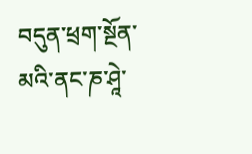བདུན་ཕྲག་སྔོན་མའི་ནང་ཎ་ཤཱེ་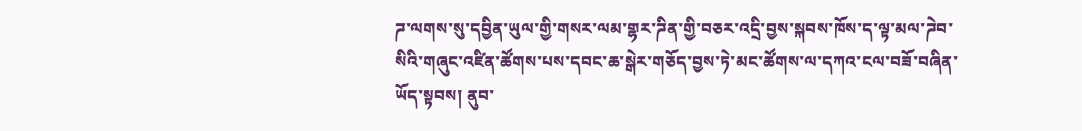ཌ་ལགས་སུ་དབྱིན་ཡུལ་གྱི་གསར་ལམ་གྷར་ཌིན་གྱི་བཅར་འདྲི་བྱས་སྐབས་ཁོས་ད་ལྟ་མལ་ཌེབ་སིའི་གཞུང་འཛིན་ཚོགས་པས་དབང་ཆ་སྒེར་གཅོད་བྱས་ཏེ་མང་ཚོགས་ལ་དཀའ་ངལ་བཟོ་བཞིན་ཡོད་སྟབས། ནུབ་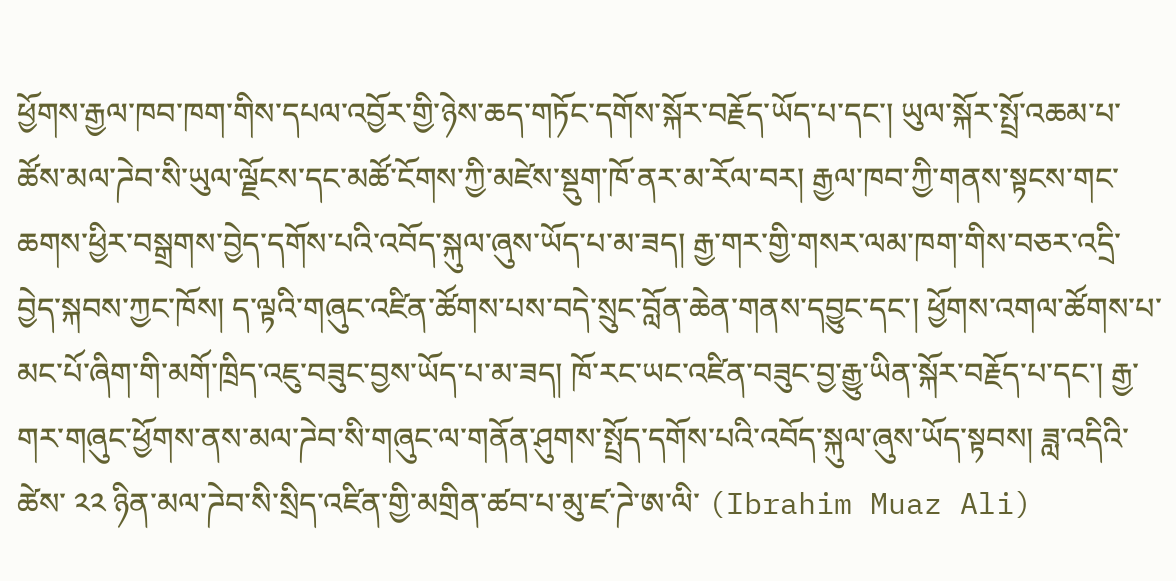ཕྱོགས་རྒྱལ་ཁབ་ཁག་གིས་དཔལ་འབྱོར་གྱི་ཉེས་ཆད་གཏོང་དགོས་སྐོར་བརྗོད་ཡོད་པ་དང་། ཡུལ་སྐོར་སྤྲོ་འཆམ་པ་ཚོས་མལ་ཌེབ་སི་ཡུལ་ལྗོངས་དང་མཚོ་ངོགས་ཀྱི་མཛེས་སྡུག་ཁོ་ནར་མ་རོལ་བར། རྒྱལ་ཁབ་ཀྱི་གནས་སྟངས་གང་ཆགས་ཕྱིར་བསྒྲགས་བྱེད་དགོས་པའི་འབོད་སྐུལ་ཞུས་ཡོད་པ་མ་ཟད། རྒྱ་གར་གྱི་གསར་ལམ་ཁག་གིས་བཅར་འདྲི་བྱེད་སྐབས་ཀྱང་ཁོས། ད་ལྟའི་གཞུང་འཛིན་ཚོགས་པས་བདེ་སྲུང་བློན་ཆེན་གནས་དབྱུང་དང་། ཕྱོགས་འགལ་ཚོགས་པ་མང་པོ་ཞིག་གི་མགོ་ཁྲིད་འཇུ་བཟུང་བྱས་ཡོད་པ་མ་ཟད། ཁོ་རང་ཡང་འཛིན་བཟུང་བྱ་རྒྱུ་ཡིན་སྐོར་བརྗོད་པ་དང་། རྒྱ་གར་གཞུང་ཕྱོགས་ནས་མལ་ཌེབ་སི་གཞུང་ལ་གནོན་ཤུགས་སྤྲོད་དགོས་པའི་འབོད་སྐུལ་ཞུས་ཡོད་སྟབས། ཟླ་འདིའི་ཚེས་ ༢༢ ཉིན་མལ་ཌེབ་སི་སྲིད་འཛིན་གྱི་མགྲིན་ཚབ་པ་མུ་ཛ་ཌེ་ཨ་ལི་ (Ibrahim Muaz Ali)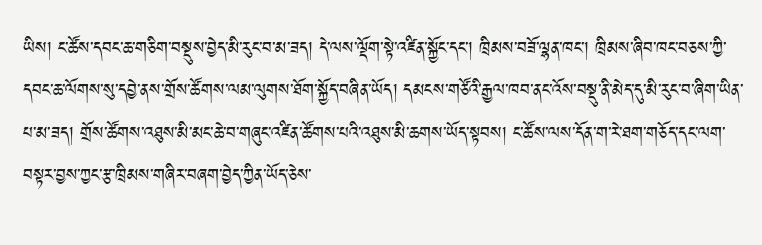ཡིས། ང་ཚོས་དབང་ཆ་གཅིག་བསྡུས་བྱེད་མི་རུང་བ་མ་ཟད། དེ་ལས་ལྡོག་སྟེ་འཛིན་སྐྱོང་དང་། ཁྲིམས་བཟོ་ལྷན་ཁང་། ཁྲིམས་ཞིབ་ཁང་བཅས་ཀྱི་དབང་ཆ་ལོགས་སུ་དབྱེ་ནས་གྲོས་ཚོགས་ལམ་ལུགས་ཐོག་སྐྱོད་བཞིན་ཡོད། དམངས་གཙོའི་རྒྱལ་ཁབ་ནང་འོས་བསྡུ་ནི་མེད་དུ་མི་རུང་བ་ཞིག་ཡིན་པ་མ་ཟད། གྲོས་ཚོགས་འཐུས་མི་མང་ཆེ་བ་གཞུང་འཛིན་ཚོགས་པའི་འཐུས་མི་ཆགས་ཡོད་སྟབས། ང་ཚོས་ལས་དོན་ག་རེ་ཐག་གཅོད་དང་ལག་བསྟར་བྱས་ཀྱང་རྩ་ཁྲིམས་གཞིར་བཞག་བྱེད་ཀྱིན་ཡོད་ཅེས་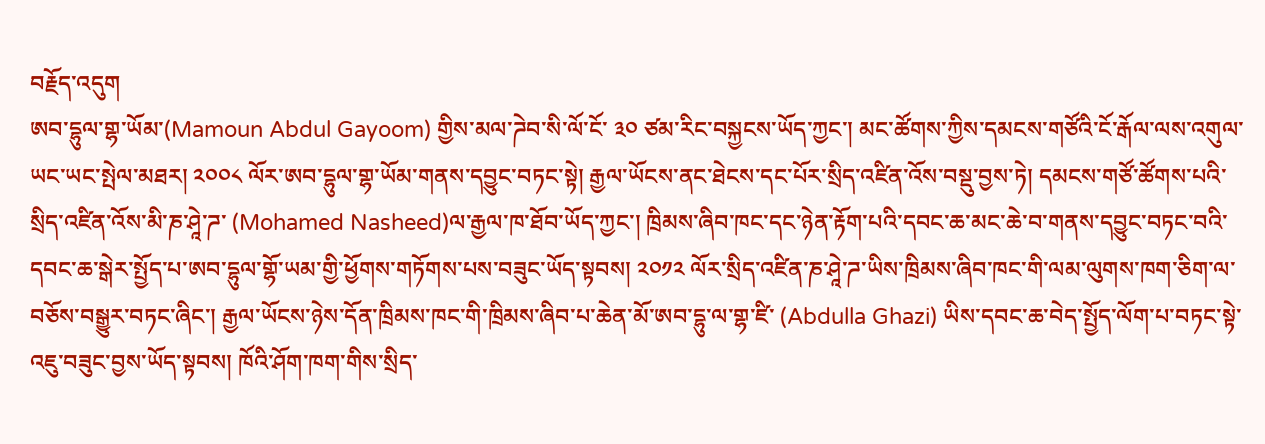བརྗོད་འདུག
ཨབ་དྷུལ་གྷ་ཡོམ་(Mamoun Abdul Gayoom) གྱིས་མལ་ཌེབ་སི་ལོ་ངོ་ ༣༠ ཙམ་རིང་བསྐྱངས་ཡོད་ཀྱང་། མང་ཚོགས་ཀྱིས་དམངས་གཙོའི་ངོ་རྒོལ་ལས་འགུལ་ཡང་ཡང་སྤེལ་མཐར། ༢༠༠༨ ལོར་ཨབ་དྷུལ་གྷ་ཡོམ་གནས་དབྱུང་བཏང་སྟེ། རྒྱལ་ཡོངས་ནང་ཐེངས་དང་པོར་སྲིད་འཛིན་འོས་བསྡུ་བྱས་ཏེ། དམངས་གཙོ་ཚོགས་པའི་སྲིད་འཛིན་འོས་མི་ཎ་ཤཱེ་ཌ་ (Mohamed Nasheed)ལ་རྒྱལ་ཁ་ཐོབ་ཡོད་ཀྱང་། ཁྲིམས་ཞིབ་ཁང་དང་ཉེན་རྟོག་པའི་དབང་ཆ་མང་ཆེ་བ་གནས་དབྱུང་བཏང་བའི་དབང་ཆ་སྒེར་སྤྱོད་པ་ཨབ་དྷུལ་གྷོ་ཡམ་གྱི་ཕྱོགས་གཏོགས་པས་བཟུང་ཡོད་སྟབས། ༢༠༡༢ ལོར་སྲིད་འཛིན་ཎ་ཤཱེ་ཌ་ཡིས་ཁྲིམས་ཞིབ་ཁང་གི་ལམ་ལུགས་ཁག་ཅིག་ལ་བཅོས་བསྒྱུར་བཏང་ཞིང་། རྒྱལ་ཡོངས་ཉེས་དོན་ཁྲིམས་ཁང་གི་ཁྲིམས་ཞིབ་པ་ཆེན་མོ་ཨབ་དྷུ་ལ་གྷ་ཛི་ (Abdulla Ghazi) ཡིས་དབང་ཆ་བེད་སྤྱོད་ལོག་པ་བཏང་སྟེ་འཇུ་བཟུང་བྱས་ཡོད་སྟབས། ཁོའི་ཤོག་ཁག་གིས་སྲིད་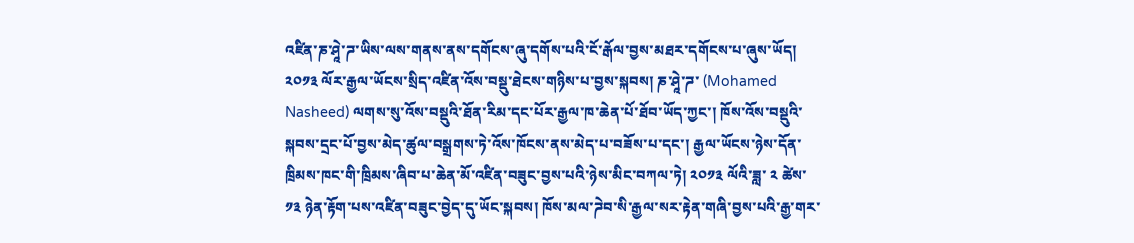འཛིན་ཎ་ཤཱེ་ཌ་ཡིས་ལས་གནས་ནས་དགོངས་ཞུ་དགོས་པའི་ངོ་རྒོལ་བྱས་མཐར་དགོངས་པ་ཞུས་ཡོད།
༢༠༡༣ ལོར་རྒྱལ་ཡོངས་སྲིད་འཛིན་འོས་བསྡུ་ཐེངས་གཉིས་པ་བྱས་སྐབས། ཎ་ཤཱེ་ཌ་ (Mohamed Nasheed) ལགས་སུ་འོས་བསྡུའི་ཐོན་རིམ་དང་པོར་རྒྱལ་ཁ་ཆེན་པོ་ཐོབ་ཡོད་ཀྱང་། ཁོས་འོས་བསྡུའི་སྐབས་དྲང་པོ་བྱས་མེད་ཚུལ་བསྒྲགས་ཏེ་འོས་ཁོངས་ནས་མེད་པ་བཟོས་པ་དང་། རྒྱལ་ཡོངས་ཉེས་དོན་ཁྲིམས་ཁང་གི་ཁྲིམས་ཞིབ་པ་ཆེན་མོ་འཛིན་བཟུང་བྱས་པའི་ཉེས་མིང་བཀལ་ཏེ། ༢༠༡༣ ལོའི་ཟླ་ ༢ ཚེས་ ༡༣ ཉེན་རྟོག་པས་འཛིན་བཟུང་བྱེད་དུ་ཡོང་སྐབས། ཁོས་མལ་ཌེབ་སི་རྒྱལ་སར་རྟེན་གཞི་བྱས་པའི་རྒྱ་གར་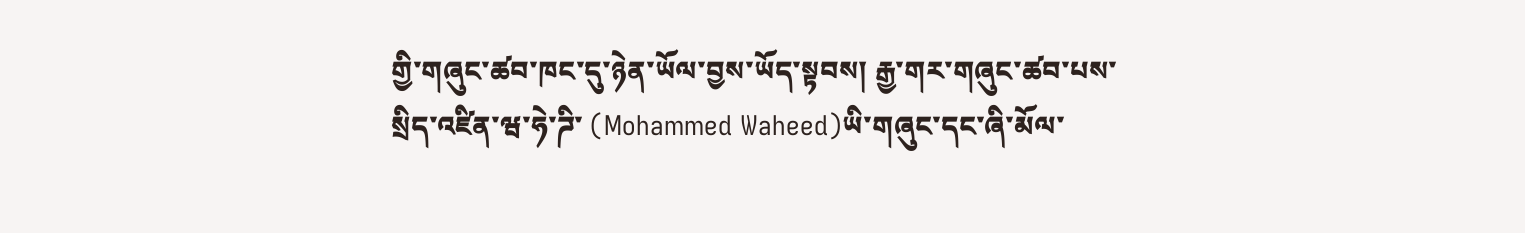གྱི་གཞུང་ཚབ་ཁང་དུ་ཉེན་ཡོལ་བྱས་ཡོད་སྟབས། རྒྱ་གར་གཞུང་ཚབ་པས་སྲིད་འཛིན་ཝ་ཧེ་ཌི་ (Mohammed Waheed)ཡི་གཞུང་དང་ཞི་མོལ་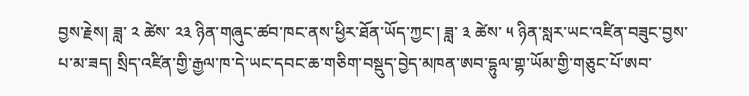བྱས་རྗེས། ཟླ་ ༢ ཚེས་ ༢༣ ཉིན་གཞུང་ཚབ་ཁང་ནས་ཕྱིར་ཐོན་ཡོད་ཀྱང་། ཟླ་ ༣ ཚེས་ ༥ ཉིན་སླར་ཡང་འཛིན་བཟུང་བྱས་པ་མ་ཟད། སྲིད་འཛིན་གྱི་རྒྱལ་ཁ་དེ་ཡང་དབང་ཆ་གཅིག་བསྡུད་བྱེད་མཁན་ཨབ་དྷུལ་གྷ་ཡོམ་གྱི་གཅུང་པོ་ཨབ་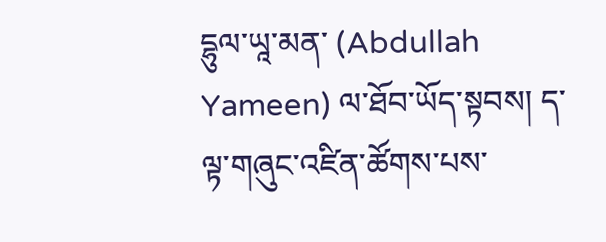དྷུལ་ཡཱ་མན་ (Abdullah Yameen) ལ་ཐོབ་ཡོད་སྟབས། ད་ལྟ་གཞུང་འཛིན་ཚོགས་པས་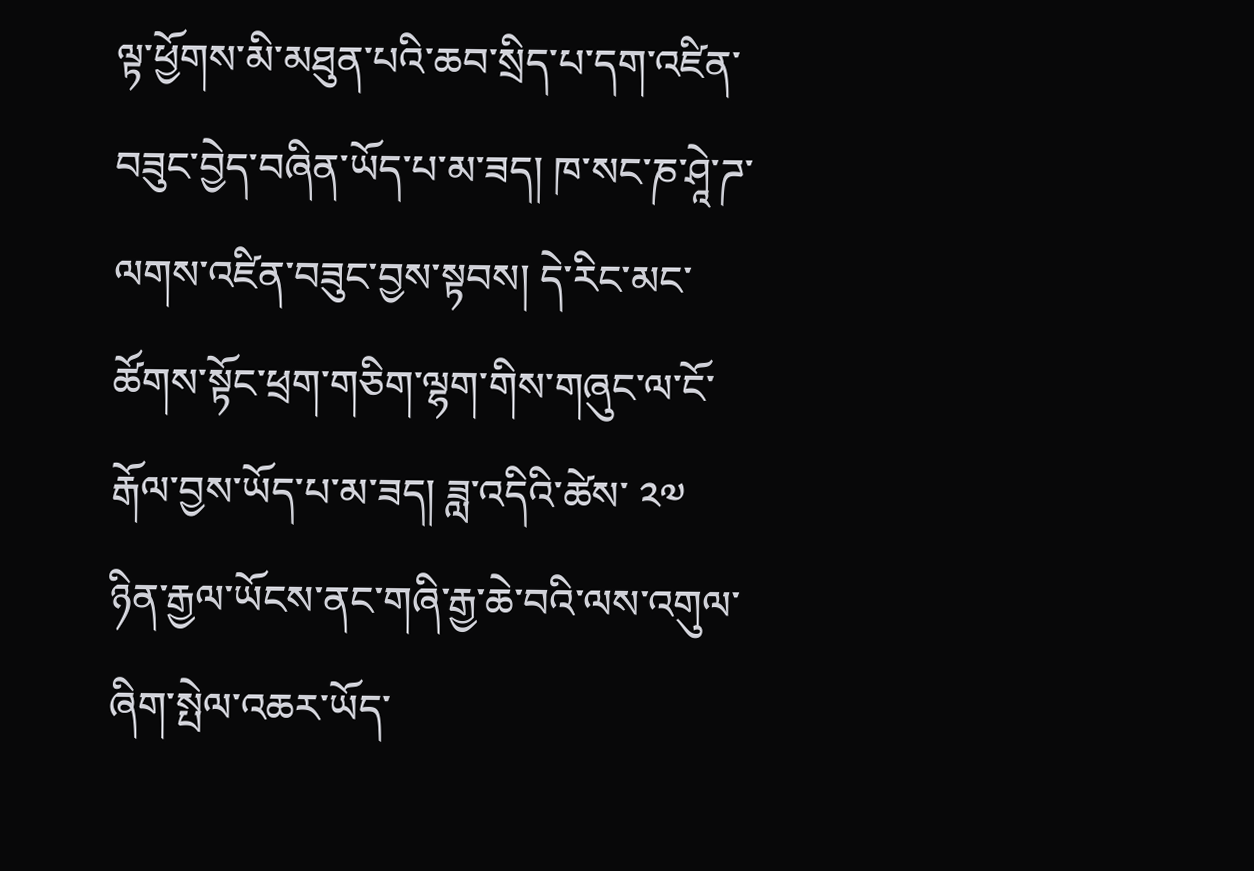ལྟ་ཕྱོགས་མི་མཐུན་པའི་ཆབ་སྲིད་པ་དག་འཛིན་བཟུང་བྱེད་བཞིན་ཡོད་པ་མ་ཟད། ཁ་སང་ཎ་ཤཱེ་ཌ་ལགས་འཛིན་བཟུང་བྱས་སྟབས། དེ་རིང་མང་ཚོགས་སྟོང་ཕྲག་གཅིག་ལྷག་གིས་གཞུང་ལ་ངོ་རྒོལ་བྱས་ཡོད་པ་མ་ཟད། ཟླ་འདིའི་ཚེས་ ༢༧ ཉིན་རྒྱལ་ཡོངས་ནང་གཞི་རྒྱ་ཆེ་བའི་ལས་འགུལ་ཞིག་སྤེལ་འཆར་ཡོད་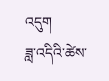འདུག
ཟླ་འདིའི་ཚེས་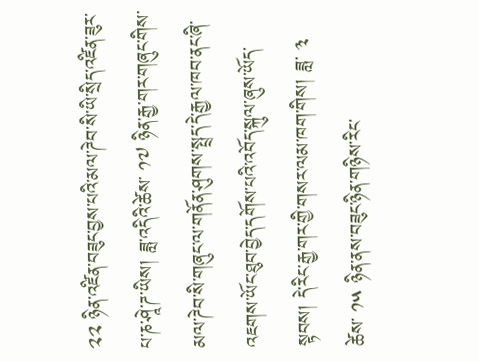༢༢ ཉིན་འཛིན་བཟུང་བྱས་པའི་མལ་ཌེབ་སི་ཡི་སྲིད་འཛིན་ཟུར་པ་ཎ་ཤཱེ་ཌ་ཡིས། ཟླ་འདིའི་ཚེས་ ༡༧ ཉིན་རྒྱ་གར་གཞུང་གིས་མལ་ཌེབ་སི་གཞུང་ལ་གནོན་ཤུགས་སྤྲད་དེ་རྒྱལ་ཁབ་ནང་ཞི་འཇགས་ཡོང་ཐུབ་བྱེད་དགོས་པའི་འབོད་སྐུལ་ཞུས་ཡོད་སྟབས། དེ་རིང་རྒྱ་གར་གྱི་གསར་ལམ་ཁག་གིས། ཟླ་ ༣ ཚེས་ ༡༥ ཉིན་ནས་བཟུང་ཉིན་གཉིས་རིང་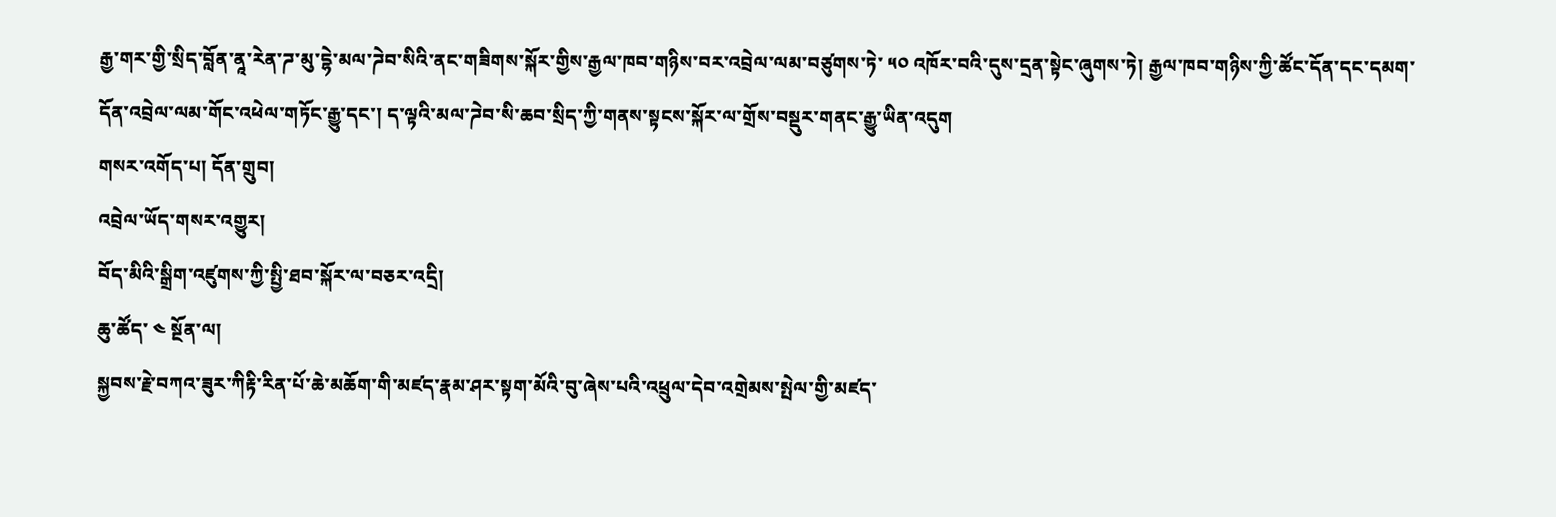རྒྱ་གར་གྱི་སྲིད་བློན་ནཱ་རེན་ཌ་མུ་དྷེ་མལ་ཌེབ་སིའི་ནང་གཟིགས་སྐོར་གྱིས་རྒྱལ་ཁབ་གཉིས་བར་འབྲེལ་ལམ་བཙུགས་ཏེ་ ༥༠ འཁོར་བའི་དུས་དྲན་སྟེང་ཞུགས་ཏེ། རྒྱལ་ཁབ་གཉིས་ཀྱི་ཚོང་དོན་དང་དམག་དོན་འབྲེལ་ལམ་གོང་འཕེལ་གཏོང་རྒྱུ་དང་། ད་ལྟའི་མལ་ཌེབ་སི་ཆབ་སྲིད་ཀྱི་གནས་སྟངས་སྐོར་ལ་གྲོས་བསྡུར་གནང་རྒྱུ་ཡིན་འདུག
གསར་འགོད་པ། དོན་གྲུབ།
འབྲེལ་ཡོད་གསར་འགྱུར།
བོད་མིའི་སྒྲིག་འཛུགས་ཀྱི་སྤྱི་ཐབ་སྐོར་ལ་བཅར་འདྲི།
ཆུ་ཚོད་ ༤ སྔོན་ལ།
སྐྱབས་རྗེ་བཀའ་ཟུར་ཀིརྟི་རིན་པོ་ཆེ་མཆོག་གི་མཛད་རྣམ་ཤར་སྟག་མོའི་བུ་ཞེས་པའི་འཕྲུལ་དེབ་འགྲེམས་སྤེལ་གྱི་མཛད་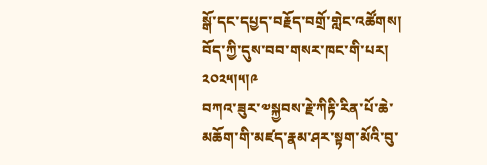སྒོ་དང་དཔྱད་བརྗོད་བགྲོ་གླེང་འཚོགས། བོད་ཀྱི་དུས་བབ་གསར་ཁང་གི་པར། ༢༠༢༥།༥།༩
བཀའ་ཟུར་༧སྐྱབས་རྗེ་ཀིརྟི་རིན་པོ་ཆེ་མཆོག་གི་མཛད་རྣམ་ཤར་སྟག་མོའི་བུ་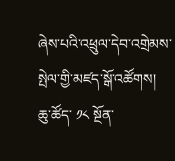ཞེས་པའི་འཕྲུལ་དེབ་འགྲེམས་སྤེལ་གྱི་མཛད་སྒོ་འཚོགས།
ཆུ་ཚོད་ ༡༨ སྔོན་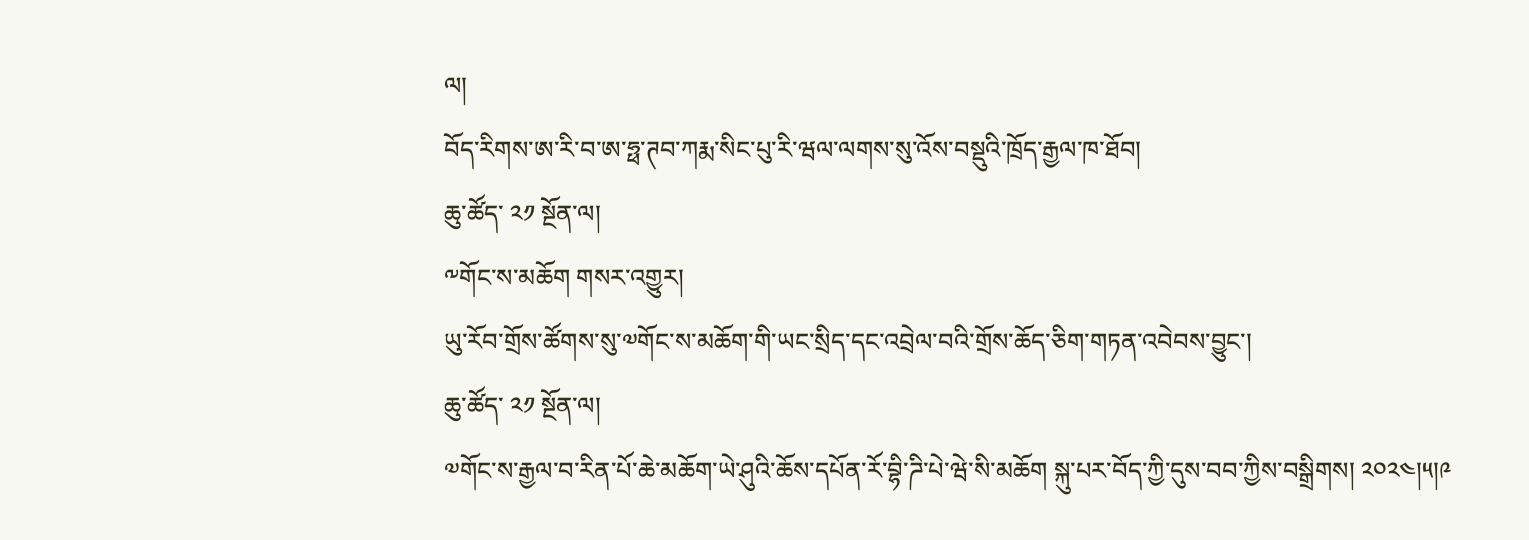ལ།
བོད་རིགས་ཨ་རི་བ་ཨ་ཧྥ་ཊབ་ཀརྨ་སིང་པུ་རི་ཝལ་ལགས་སུ་འོས་བསྡུའི་ཁྲོད་རྒྱལ་ཁ་ཐོབ།
ཆུ་ཚོད་ ༢༡ སྔོན་ལ།
༸གོང་ས་མཆོག གསར་འགྱུར།
ཡུ་རོབ་གྲོས་ཚོགས་སུ་༧གོང་ས་མཆོག་གི་ཡང་སྲིད་དང་འབྲེལ་བའི་གྲོས་ཆོད་ཅིག་གཏན་འབེབས་བྱུང་།
ཆུ་ཚོད་ ༢༡ སྔོན་ལ།
༧གོང་ས་རྒྱལ་བ་རིན་པོ་ཆེ་མཆོག་ཡེ་ཤུའི་ཆོས་དཔོན་རོ་བྷི་ཌི་པེ་ཝེ་སི་མཆོག སྐུ་པར་བོད་ཀྱི་དུས་བབ་ཀྱིས་བསྒྲིགས། ༢༠༢༤།༥།༩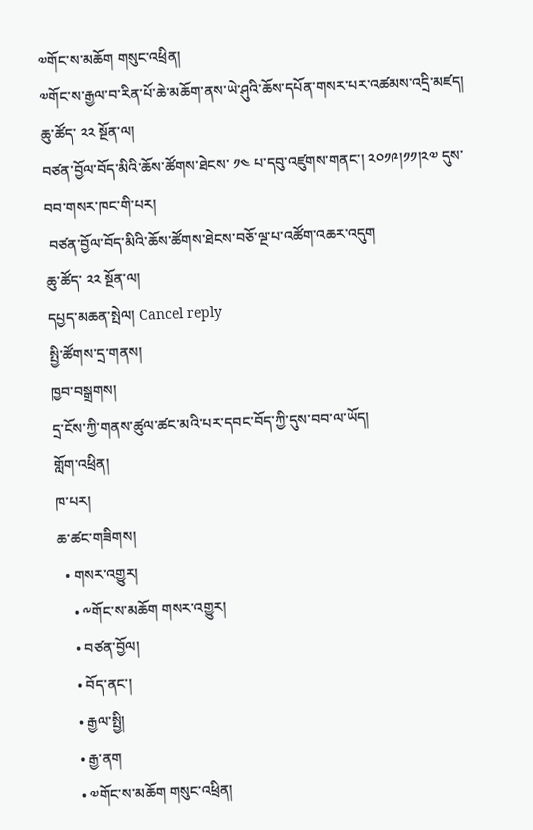༧གོང་ས་མཆོག གསུང་འཕྲིན།
༧གོང་ས་རྒྱལ་བ་རིན་པོ་ཆེ་མཆོག་ནས་ཡེ་ཤུའི་ཆོས་དཔོན་གསར་པར་འཚམས་འདྲི་མཛད།
ཆུ་ཚོད་ ༢༢ སྔོན་ལ།
བཙན་བྱོལ་བོད་མིའི་ཆོས་ཚོགས་ཐེངས་ ༡༤ པ་དབུ་འཛུགས་གནང་། ༢༠༡༩།༡༡།༢༧ དུས་བབ་གསར་ཁང་གི་པར།
 བཙན་བྱོལ་བོད་མིའི་ཆོས་ཚོགས་ཐེངས་བཅོ་ལྔ་པ་འཚོག་འཆར་འདུག
ཆུ་ཚོད་ ༢༢ སྔོན་ལ།
དཔྱད་མཆན་སྤེལ། Cancel reply
སྤྱི་ཚོགས་དྲ་གནས།
ཁྱབ་བསྒྲགས།
དྲ་ངོས་ཀྱི་གནས་ཚུལ་ཚང་མའི་པར་དབང་བོད་ཀྱི་དུས་བབ་ལ་ཡོད།
གློག་འཕྲིན།
ཁ་པར།
ཆ་ཚང་གཟིགས།
  • གསར་འགྱུར།
    • ༸གོང་ས་མཆོག གསར་འགྱུར།
    • བཙན་བྱོལ།
    • བོད་ནང་།
    • རྒྱལ་སྤྱི།
    • རྒྱ་ནག
    • ༧གོང་ས་མཆོག གསུང་འཕྲིན།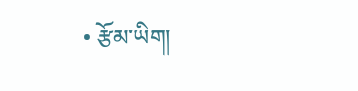• རྩོམ་ཡིག།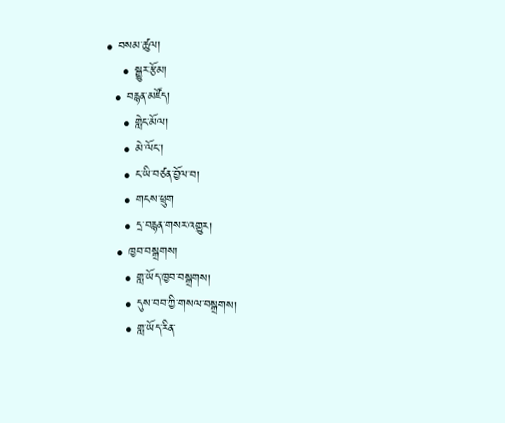• བསམ་ཚུལ།
    • སྒྱུར་རྩོམ།
  • བརྙན་མཛོད།
    • གླེང་མོལ།
    • མེ་ལོང་།
    • ང་ཡི་བཙན་བྱོལ་བ།
    • གངས་ཕྲུག
    • དྲ་བརྙན་གསར་འགྱུར།
  • ཁྱབ་བསྒྲགས།
    • གླ་ཡོད་ཁྱབ་བསྒྲགས།
    • དུས་བབ་ཀྱི་གསལ་བསྒྲགས།
    • གླ་ཡོད་རིན་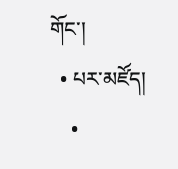གོང་།
  • པར་མཛོད།
    •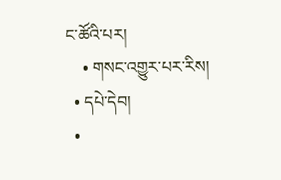ང་ཚོའི་པར།
    • གསང་འགྱུར་པར་རིས།
  • དཔེ་དེབ།
  •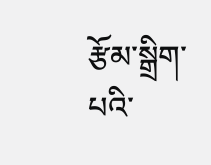རྩོམ་སྒྲིག་པའི་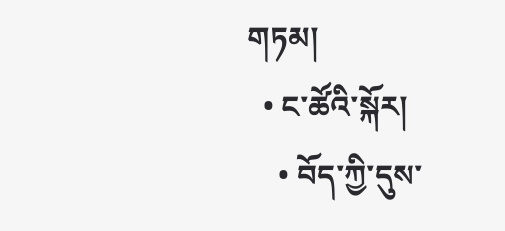གཏམ།
  • ང་ཚོའི་སྐོར།
    • བོད་ཀྱི་དུས་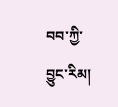བབ་ཀྱི་བྱུང་རིམ།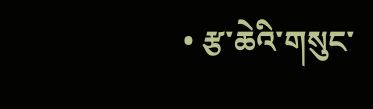• རྩ་ཆེའི་གསུང་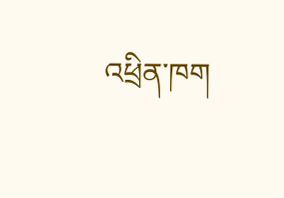འཕྲིན་ཁག